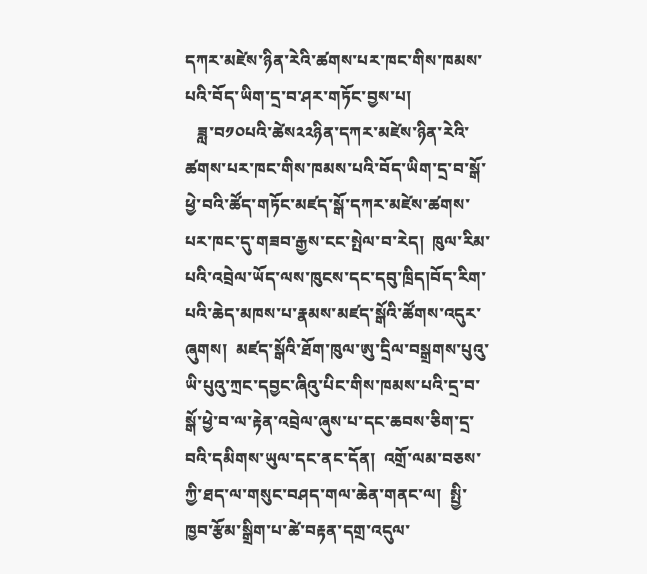དཀར་མཛེས་ཉིན་རེའི་ཚགས་པར་ཁང་གིས་ཁམས་པའི་བོད་ཡིག་དྲ་བ་ཤར་གཏོང་བྱས་པ།
   ཟླ་བ༡༠པའི་ཚེས༢༢ཉིན་དཀར་མཛེས་ཉིན་རེའི་ཚགས་པར་ཁང་གིས་ཁམས་པའི་བོད་ཡིག་དྲ་བ་སྒོ་ཕྱེ་བའི་ཚོད་གཏོང་མཛད་སྒོ་དཀར་མཛེས་ཚགས་པར་ཁང་དུ་གཟབ་རྒྱས་ངང་སྤེལ་བ་རེད།  ཁུལ་རིམ་པའི་འབྲེལ་ཡོད་ལས་ཁུངས་དང་དབུ་ཁྲིད།བོད་རིག་པའི་ཆེད་མཁས་པ་རྣམས་མཛད་སྒོའི་ཚོགས་འདུར་ཞུགས།  མཛད་སྒོའི་ཐོག་ཁུལ་ཨུ་དྲིལ་བསྒྲགས་པུའུ་ཡི་པུའུ་ཀྲང་དབྱང་ཞིའུ་པིང་གིས་ཁམས་པའི་དྲ་བ་སྒོ་ཕྱེ་བ་ལ་རྟེན་འབྲེལ་ཞུས་པ་དང་ཆབས་ཅིག་དྲ་བའི་དམིགས་ཡུལ་དང་ནང་དོན།  འགྲོ་ལམ་བཅས་ཀྱི་ཐད་ལ་གསུང་བཤད་གལ་ཆེན་གནང་ལ།  སྤྱི་ཁྱབ་རྩོམ་སྒྲིག་པ་ཚེ་བརྟན་དགྲ་འདུལ་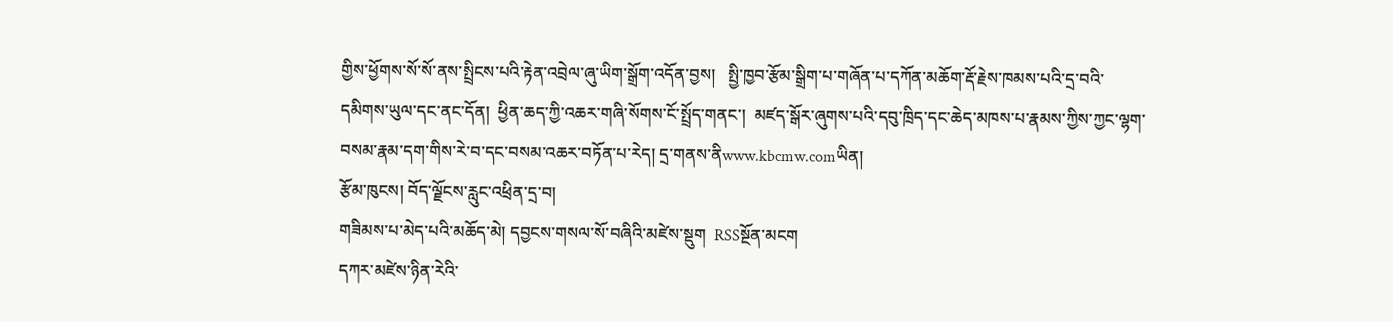གྱིས་ཕྱོགས་སོ་སོ་ནས་སྤྲིངས་པའི་རྟེན་འབྲེལ་ཞུ་ཡིག་སྒྲོག་འདོན་བྱས།   སྤྱི་ཁྱབ་རྩོམ་སྒྲིག་པ་གཞོན་པ་དཀོན་མཆོག་རྡོ་རྗེས་ཁམས་པའི་དྲ་བའི་དམིགས་ཡུལ་དང་ནང་དོན།  ཕྱིན་ཆད་ཀྱི་འཆར་གཞི་སོགས་ངོ་སྤྲོད་གནང་།  མཛད་སྒོར་ཞུགས་པའི་དབུ་ཁྲིད་དང་ཆེད་མཁས་པ་རྣམས་ཀྱིས་ཀྱང་ལྷག་བསམ་རྣམ་དག་གིས་རེ་བ་དང་བསམ་འཆར་བཏོན་པ་རེད། དྲ་གནས་ནིwww.kbcmw.comཡིན།
རྩོམ་ཁུངས། བོད་ལྗོངས་རླུང་འཕྲིན་དྲ་བ།
གཟིམས་པ་མེད་པའི་མཆོད་མེ། དབྱངས་གསལ་སོ་བཞིའི་མཛེས་སྡུག  RSSསྔོན་མངག
དཀར་མཛེས་ཉིན་རེའི་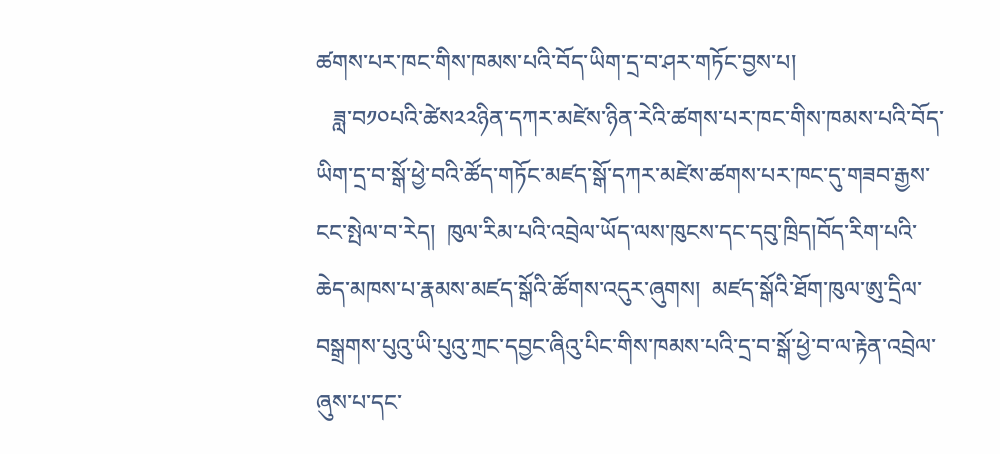ཚགས་པར་ཁང་གིས་ཁམས་པའི་བོད་ཡིག་དྲ་བ་ཤར་གཏོང་བྱས་པ།
   ཟླ་བ༡༠པའི་ཚེས༢༢ཉིན་དཀར་མཛེས་ཉིན་རེའི་ཚགས་པར་ཁང་གིས་ཁམས་པའི་བོད་ཡིག་དྲ་བ་སྒོ་ཕྱེ་བའི་ཚོད་གཏོང་མཛད་སྒོ་དཀར་མཛེས་ཚགས་པར་ཁང་དུ་གཟབ་རྒྱས་ངང་སྤེལ་བ་རེད།  ཁུལ་རིམ་པའི་འབྲེལ་ཡོད་ལས་ཁུངས་དང་དབུ་ཁྲིད།བོད་རིག་པའི་ཆེད་མཁས་པ་རྣམས་མཛད་སྒོའི་ཚོགས་འདུར་ཞུགས།  མཛད་སྒོའི་ཐོག་ཁུལ་ཨུ་དྲིལ་བསྒྲགས་པུའུ་ཡི་པུའུ་ཀྲང་དབྱང་ཞིའུ་པིང་གིས་ཁམས་པའི་དྲ་བ་སྒོ་ཕྱེ་བ་ལ་རྟེན་འབྲེལ་ཞུས་པ་དང་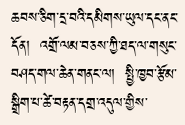ཆབས་ཅིག་དྲ་བའི་དམིགས་ཡུལ་དང་ནང་དོན།  འགྲོ་ལམ་བཅས་ཀྱི་ཐད་ལ་གསུང་བཤད་གལ་ཆེན་གནང་ལ།  སྤྱི་ཁྱབ་རྩོམ་སྒྲིག་པ་ཚེ་བརྟན་དགྲ་འདུལ་གྱིས་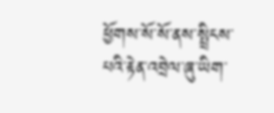ཕྱོགས་སོ་སོ་ནས་སྤྲིངས་པའི་རྟེན་འབྲེལ་ཞུ་ཡིག་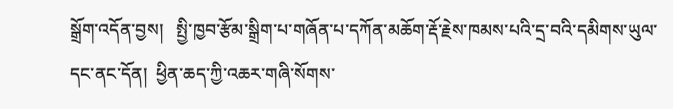སྒྲོག་འདོན་བྱས།   སྤྱི་ཁྱབ་རྩོམ་སྒྲིག་པ་གཞོན་པ་དཀོན་མཆོག་རྡོ་རྗེས་ཁམས་པའི་དྲ་བའི་དམིགས་ཡུལ་དང་ནང་དོན།  ཕྱིན་ཆད་ཀྱི་འཆར་གཞི་སོགས་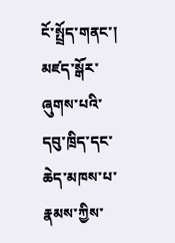ངོ་སྤྲོད་གནང་།  མཛད་སྒོར་ཞུགས་པའི་དབུ་ཁྲིད་དང་ཆེད་མཁས་པ་རྣམས་ཀྱིས་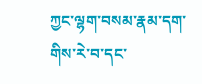ཀྱང་ལྷག་བསམ་རྣམ་དག་གིས་རེ་བ་དང་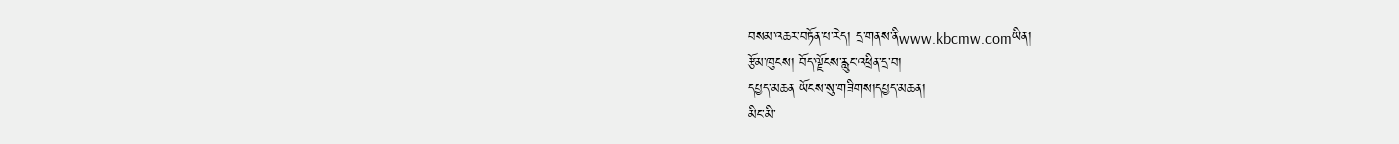བསམ་འཆར་བཏོན་པ་རེད། དྲ་གནས་ནིwww.kbcmw.comཡིན།
རྩོམ་ཁུངས། བོད་ལྗོངས་རླུང་འཕྲིན་དྲ་བ།
དཔྱད་མཆན ཡོངས་སུ་གཟིགས།དཔྱད་མཆན།
མིང་མི་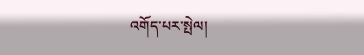འགོད་པར་སྤེལ།